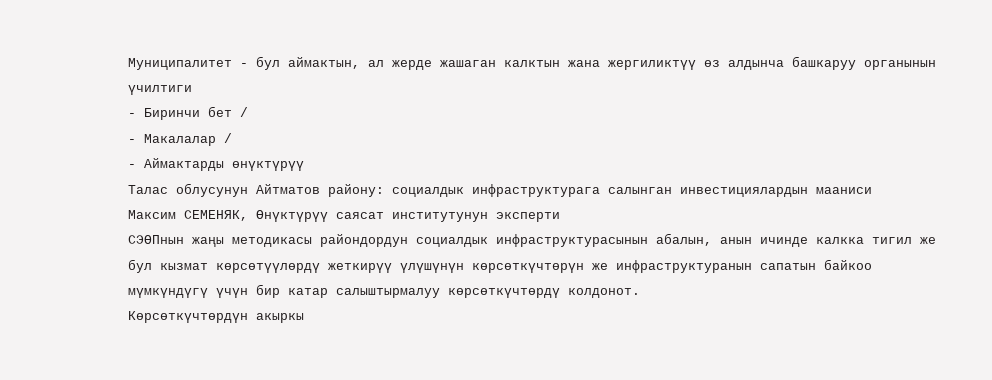Муниципалитет - бул аймактын, ал жерде жашаган калктын жана жергиликтүү өз алдынча башкаруу органынын үчилтиги
- Биринчи бет /
- Макалалар /
- Аймактарды өнүктүрүү
Талас облусунун Айтматов району: социалдык инфраструктурага салынган инвестициялардын мааниси
Максим СЕМЕНЯК, Өнүктүрүү саясат институтунун эксперти
СЭӨПнын жаңы методикасы райондордун социалдык инфраструктурасынын абалын, анын ичинде калкка тигил же бул кызмат көрсөтүүлөрдү жеткирүү үлүшүнүн көрсөткүчтөрүн же инфраструктуранын сапатын байкоо мүмкүндүгү үчүн бир катар салыштырмалуу көрсөткүчтөрдү колдонот.
Көрсөткүчтөрдүн акыркы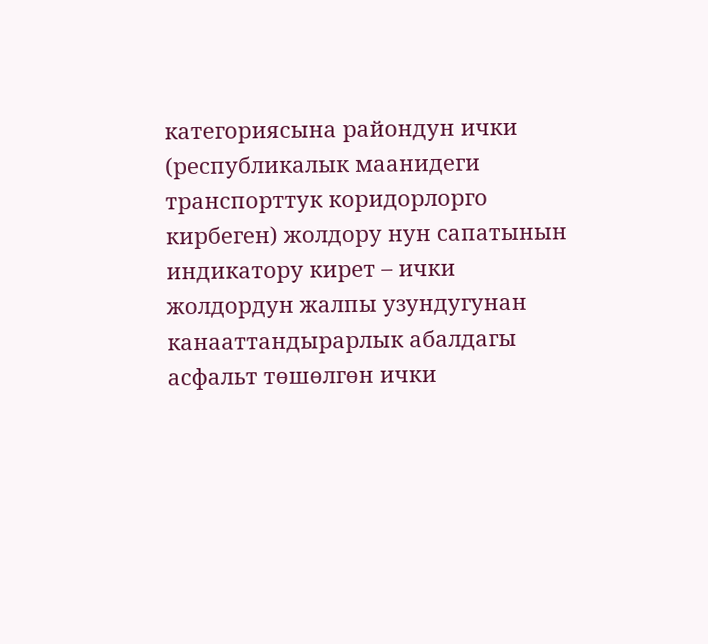категориясына райондун ички (республикалык маанидеги транспорттук коридорлорго кирбеген) жолдору нун сапатынын индикатору кирет – ички жолдордун жалпы узундугунан канааттандырарлык абалдагы асфальт төшөлгөн ички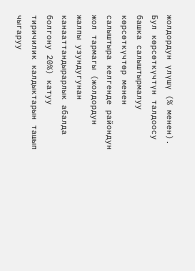жолдордун үлүшү (% менен). Бул көрсөткүчтүн талдоосу башка салыштырмалуу көрсөткүчтөр менен салыштыра келгенде райондун жол тармагы (жолдордун жалпы узундугунан канааттандырарлык абалда болгону 20%) катуу тиричилик калдыктарын ташып чыгаруу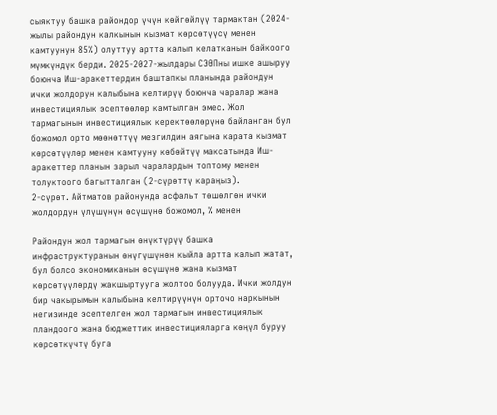сыяктуу башка райондор үчүн көйгөйлүү тармактан (2024-жылы райондун калкынын кызмат көрсөтүүсү менен камтуунун 85%) олуттуу артта калып келатканын байкоого мүмкүндүк берди. 2025-2027-жылдары СЭӨПны ишке ашыруу боюнча Иш-аракеттердин баштапкы планында райондун ички жолдорун калыбына келтирүү боюнча чаралар жана инвестициялык эсептөөлөр камтылган эмес. Жол тармагынын инвестициялык керектөөлөрүнө байланган бул божомол орто мөөнөттүү мезгилдин аягына карата кызмат көрсөтүүлөр менен камтууну көбөйтүү максатында Иш-аракеттер планын зарыл чаралардын топтому менен толуктоого багытталган (2-сүрөттү караңыз).
2-сүрөт. Айтматов районунда асфальт төшөлгөн ички жолдордун үлүшүнүн өсүшүнө божомол, % менен

Райондун жол тармагын өнүктүрүү башка инфраструктуранын өнүгүшүнөн кыйла артта калып жатат, бул болсо экономиканын өсүшүнө жана кызмат көрсөтүүлөрдү жакшыртууга жолтоо болууда. Ички жолдун бир чакырымын калыбына келтирүүнүн орточо наркынын негизинде эсептелген жол тармагын инвестициялык пландоого жана бюджеттик инвестицияларга көңүл буруу көрсөткүчтү буга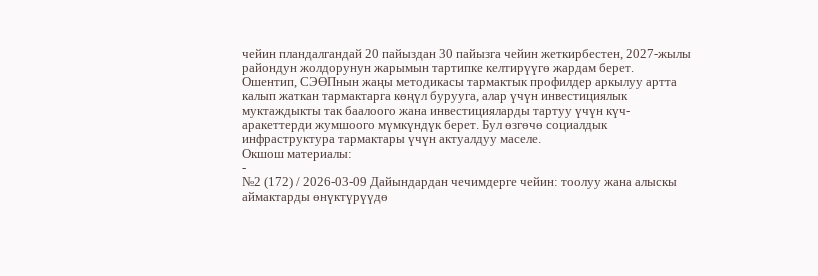чейин пландалгандай 20 пайыздан 30 пайызга чейин жеткирбестен, 2027-жылы райондун жолдорунун жарымын тартипке келтирүүгө жардам берет.
Ошентип, СЭӨПнын жаңы методикасы тармактык профилдер аркылуу артта калып жаткан тармактарга көңүл бурууга, алар үчүн инвестициялык муктаждыкты так баалоого жана инвестицияларды тартуу үчүн күч-аракеттерди жумшоого мүмкүндүк берет. Бул өзгөчө социалдык инфраструктура тармактары үчүн актуалдуу маселе.
Окшош материалы:
-
№2 (172) / 2026-03-09 Дайындардан чечимдерге чейин: тоолуу жана алыскы аймактарды өнүктүрүүдө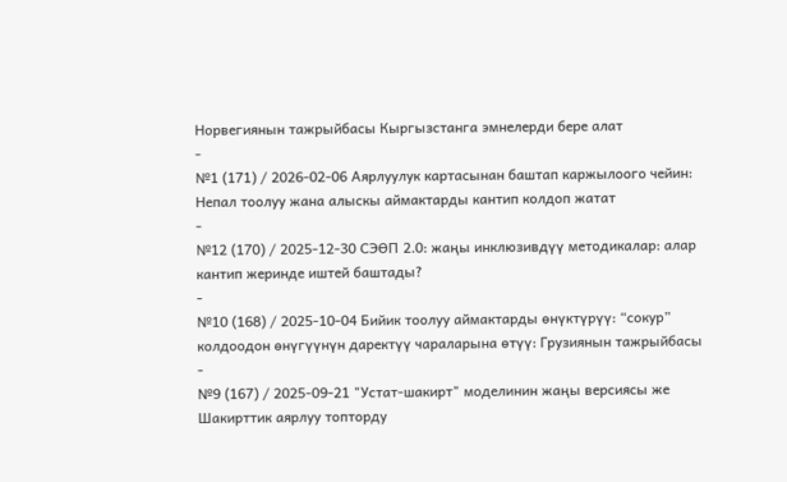Норвегиянын тажрыйбасы Кыргызстанга эмнелерди бере алат
-
№1 (171) / 2026-02-06 Аярлуулук картасынан баштап каржылоого чейин: Непал тоолуу жана алыскы аймактарды кантип колдоп жатат
-
№12 (170) / 2025-12-30 СЭӨП 2.0: жаңы инклюзивдүү методикалар: алар кантип жеринде иштей баштады?
-
№10 (168) / 2025-10-04 Бийик тоолуу аймактарды өнүктүрүү: “сокур” колдоодон өнүгүүнүн даректүү чараларына өтүү: Грузиянын тажрыйбасы
-
№9 (167) / 2025-09-21 "Устат-шакирт" моделинин жаңы версиясы же Шакирттик аярлуу топторду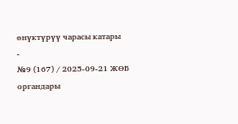өнүктүрүү чарасы катары
-
№9 (167) / 2025-09-21 ЖӨБ органдары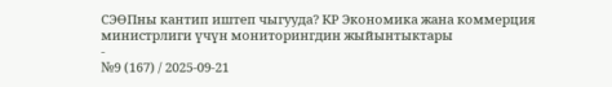СЭӨПны кантип иштеп чыгууда? КР Экономика жана коммерция министрлиги үчүн мониторингдин жыйынтыктары
-
№9 (167) / 2025-09-21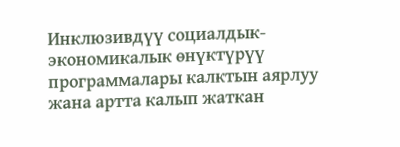Инклюзивдүү социалдык-экономикалык өнүктүрүү программалары калктын аярлуу жана артта калып жаткан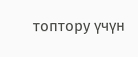топтору үчүн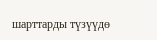шарттарды түзүүдө